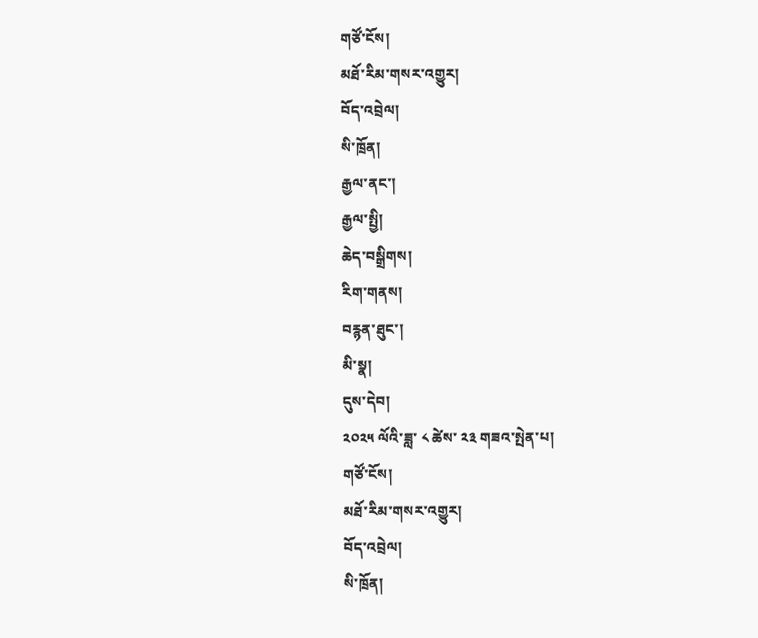གཙོ་ངོས།
མཐོ་རིམ་གསར་འགྱུར།
བོད་འབྲེལ།
སི་ཁྲོན།
རྒྱལ་ནང་།
རྒྱལ་སྤྱི།
ཆེད་བསྒྲིགས།
རིག་གནས།
བརྙན་ཐུང་།
མི་སྣ།
དུས་དེབ།
༢༠༢༥ ལོའི་ཟླ་ ༨ ཚེས་ ༢༣ གཟའ་སྤེན་པ།
གཙོ་ངོས།
མཐོ་རིམ་གསར་འགྱུར།
བོད་འབྲེལ།
སི་ཁྲོན།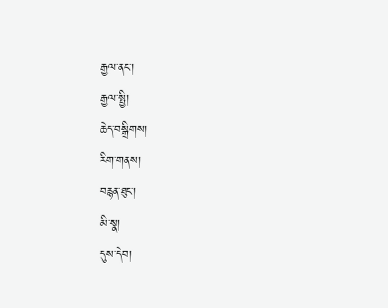རྒྱལ་ནང་།
རྒྱལ་སྤྱི།
ཆེད་བསྒྲིགས།
རིག་གནས།
བརྙན་ཐུང་།
མི་སྣ།
དུས་དེབ།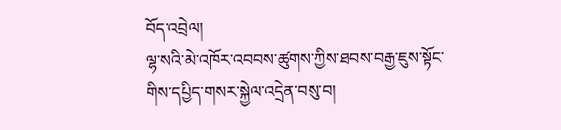བོད་འབྲེལ།
ལྷ་སའི་མེ་འཁོར་འབབས་ཚུགས་ཀྱིས་ཐབས་བརྒྱ་ཇུས་སྟོང་གིས་དཔྱིད་གསར་སྐྱེལ་འདྲེན་བསུ་བ།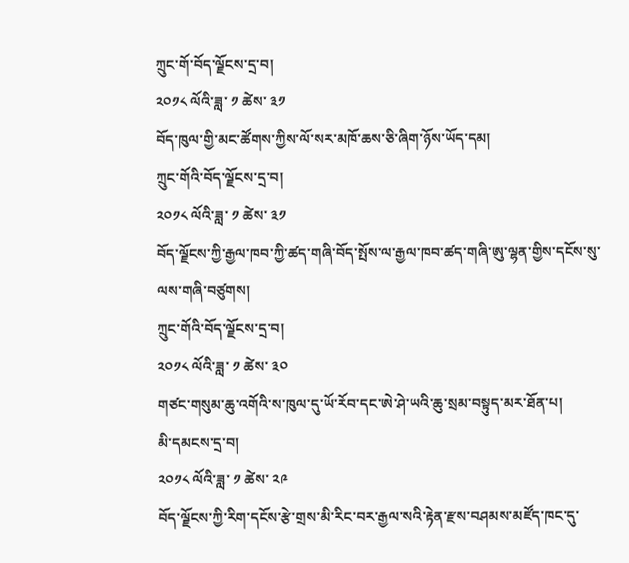ཀྲུང་གོ་བོད་ལྗོངས་དྲ་བ།
༢༠༡༨ ལོའི་ཟླ་ ༡ ཚེས་ ༣༡
བོད་ཁུལ་གྱི་མང་ཚོགས་ཀྱིས་ལོ་སར་མཁོ་ཆས་ཅི་ཞིག་ཉོས་ཡོད་དམ།
ཀྲུང་གོའི་བོད་ལྗོངས་དྲ་བ།
༢༠༡༨ ལོའི་ཟླ་ ༡ ཚེས་ ༣༡
བོད་ལྗོངས་ཀྱི་རྒྱལ་ཁབ་ཀྱི་ཚད་གཞི་བོད་སྤོས་ལ་རྒྱལ་ཁབ་ཚད་གཞི་ཨུ་ལྷན་གྱིས་དངོས་སུ་ལས་གཞི་བཙུགས།
ཀྲུང་གོའི་བོད་ལྗོངས་དྲ་བ།
༢༠༡༨ ལོའི་ཟླ་ ༡ ཚེས་ ༣༠
གཙང་གསུམ་ཆུ་འགོའི་ས་ཁུལ་དུ་ཡོ་རོབ་དང་ཨེ་ཤེ་ཡའི་ཆུ་སྲམ་བསྟུད་མར་ཐོན་པ།
མི་དམངས་དྲ་བ།
༢༠༡༨ ལོའི་ཟླ་ ༡ ཚེས་ ༢༩
བོད་ལྗོངས་ཀྱི་རིག་དངོས་རྩེ་གྲས་མི་རིང་བར་རྒྱལ་སའི་རྟེན་རྫས་བཤམས་མཛོད་ཁང་དུ་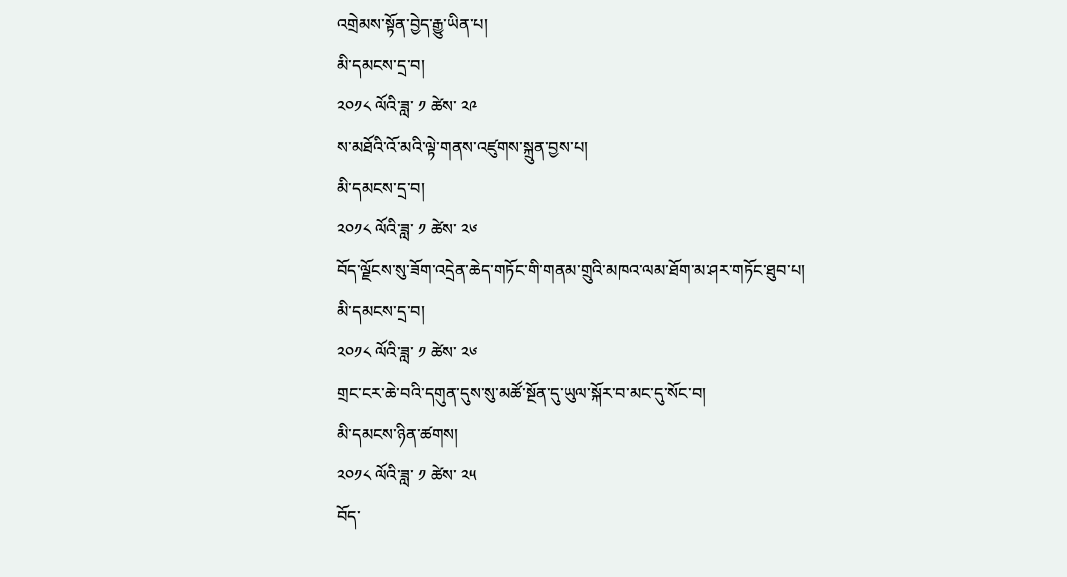འགྲེམས་སྟོན་བྱེད་རྒྱུ་ཡིན་པ།
མི་དམངས་དྲ་བ།
༢༠༡༨ ལོའི་ཟླ་ ༡ ཚེས་ ༢༩
ས་མཐོའི་འོ་མའི་ལྟེ་གནས་འཛུགས་སྐྲུན་བྱས་པ།
མི་དམངས་དྲ་བ།
༢༠༡༨ ལོའི་ཟླ་ ༡ ཚེས་ ༢༦
བོད་ལྗོངས་སུ་ཟོག་འདྲེན་ཆེད་གཏོང་གི་གནམ་གྲུའི་མཁའ་ལམ་ཐོག་མ་ཤར་གཏོང་ཐུབ་པ།
མི་དམངས་དྲ་བ།
༢༠༡༨ ལོའི་ཟླ་ ༡ ཚེས་ ༢༦
གྲང་ངར་ཆེ་བའི་དགུན་དུས་སུ་མཚོ་སྔོན་དུ་ཡུལ་སྐོར་བ་མང་དུ་སོང་བ།
མི་དམངས་ཉིན་ཚགས།
༢༠༡༨ ལོའི་ཟླ་ ༡ ཚེས་ ༢༥
བོད་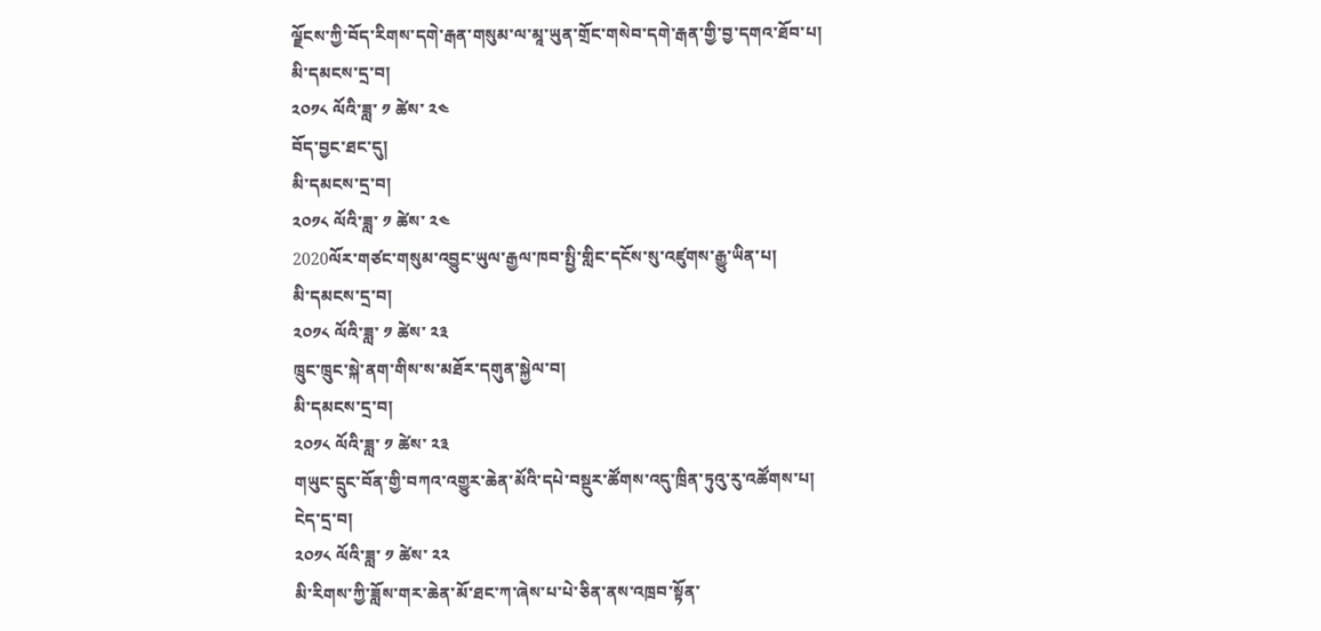ལྗོངས་ཀྱི་བོད་རིགས་དགེ་རྒན་གསུམ་ལ་མཱ་ཡུན་གྲོང་གསེབ་དགེ་རྒན་གྱི་བྱ་དགའ་ཐོབ་པ།
མི་དམངས་དྲ་བ།
༢༠༡༨ ལོའི་ཟླ་ ༡ ཚེས་ ༢༤
བོད་བྱང་ཐང་དུ།
མི་དམངས་དྲ་བ།
༢༠༡༨ ལོའི་ཟླ་ ༡ ཚེས་ ༢༤
2020ལོར་གཙང་གསུམ་འབྱུང་ཡུལ་རྒྱལ་ཁབ་སྤྱི་གླིང་དངོས་སུ་འཛུགས་རྒྱུ་ཡིན་པ།
མི་དམངས་དྲ་བ།
༢༠༡༨ ལོའི་ཟླ་ ༡ ཚེས་ ༢༣
ཁྲུང་ཁྲུང་སྐེ་ནག་གིས་ས་མཐོར་དགུན་སྐྱེལ་བ།
མི་དམངས་དྲ་བ།
༢༠༡༨ ལོའི་ཟླ་ ༡ ཚེས་ ༢༣
གཡུང་དྲུང་བོན་གྱི་བཀའ་འགྱུར་ཆེན་མོའི་དཔེ་བསྡུར་ཚོགས་འདུ་ཁྲིན་ཏུའུ་རུ་འཚོགས་པ།
ངེད་དྲ་བ།
༢༠༡༨ ལོའི་ཟླ་ ༡ ཚེས་ ༢༢
མི་རིགས་ཀྱི་ཟློས་གར་ཆེན་མོ་ཐང་ཀ་ཞེས་པ་པེ་ཅིན་ནས་འཁྲབ་སྟོན་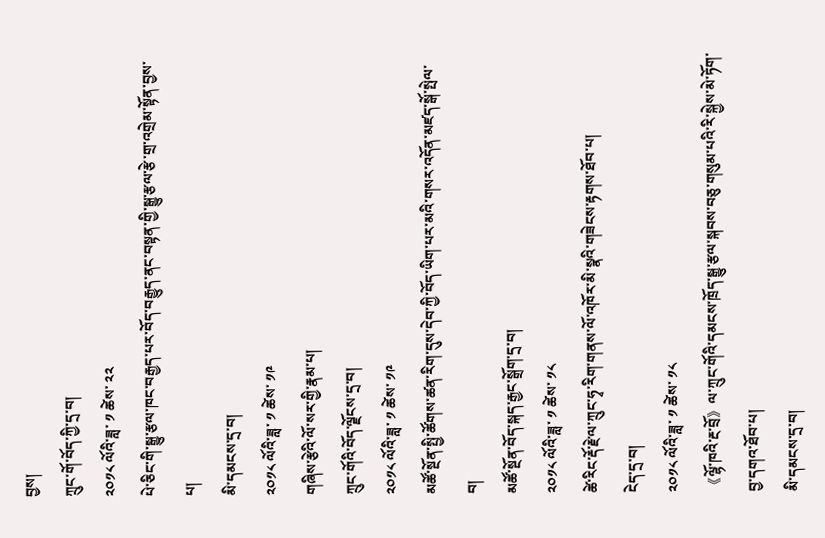བྱས།
ཀྲུང་གོ་བོད་ཀྱི་དྲ་བ།
༢༠༡༨ ལོའི་ཟླ་ ༡ ཚེས་ ༢༢
པེ་ཅིང་གི་སྒྱུ་རྩལ་ཁང་བརྒྱད་པར་བོད་བརྒྱུད་ནང་བསྟན་གྱི་སྒྱུ་རྩལ་རྩེ་གྲ་འགྲེམ་སྟོན་བྱས་པ།
མི་དམངས་དྲ་བ།
༢༠༡༨ ལོའི་ཟླ་ ༡ ཚེས་ ༡༩
གཞིས་རྩེའི་ལོ་སར་གྱི་རྣམ་པ།
ཀྲུང་གོའི་བོད་ལྗོངས་དྲ་བ།
༢༠༡༨ ལོའི་ཟླ་ ༡ ཚེས་ ༡༩
མཚོ་སྔོན་སྤྱི་ཚོགས་ཚན་རིག་དུས་དེབ་ཀྱི་བོད་ཡིག་པར་མའི་གསར་འདོན་མཛད་སྒོ་སྤེལ་བ།
མཚོ་སྔོན་བོད་སྐད་རྒྱང་སྒྲོག་དྲ་བ།
༢༠༡༨ ལོའི་ཟླ་ ༡ ཚེས་ ༡༨
ཚེ་རིང་རྡོ་རྗེ་ལ་ཀྲུང་ཧྭ་རིག་གནས་ལོ་འཁོར་མི་སྣའི་གཟེངས་རྟགས་ཐོབ་པ།
ངེད་དྲ་བ།
༢༠༡༨ ལོའི་ཟླ་ ༡ ཚེས་ ༡༨
《ལྷོ་ཁའི་རྔ་བྲོ》ལ་ཀྲུང་གོའི་དམངས་ཁྲོད་སྒྱུ་རྩལ་སྐབས་བཅུ་གསུམ་པའི་རི་སྐྱེས་མེ་ཏོག་བྱ་དགའ་ཐོབ་པ།
མི་དམངས་དྲ་བ།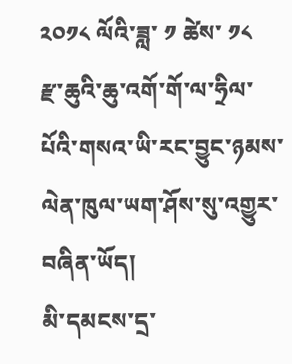༢༠༡༨ ལོའི་ཟླ་ ༡ ཚེས་ ༡༨
རྫ་ཆུའི་ཆུ་འགོ་གོ་ལ་ཧྲིལ་པོའི་གསའ་ཡི་རང་བྱུང་ཉམས་ལེན་ཁུལ་ཡག་ཤོས་སུ་འགྱུར་བཞིན་ཡོད།
མི་དམངས་དྲ་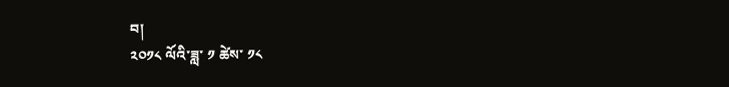བ།
༢༠༡༨ ལོའི་ཟླ་ ༡ ཚེས་ ༡༨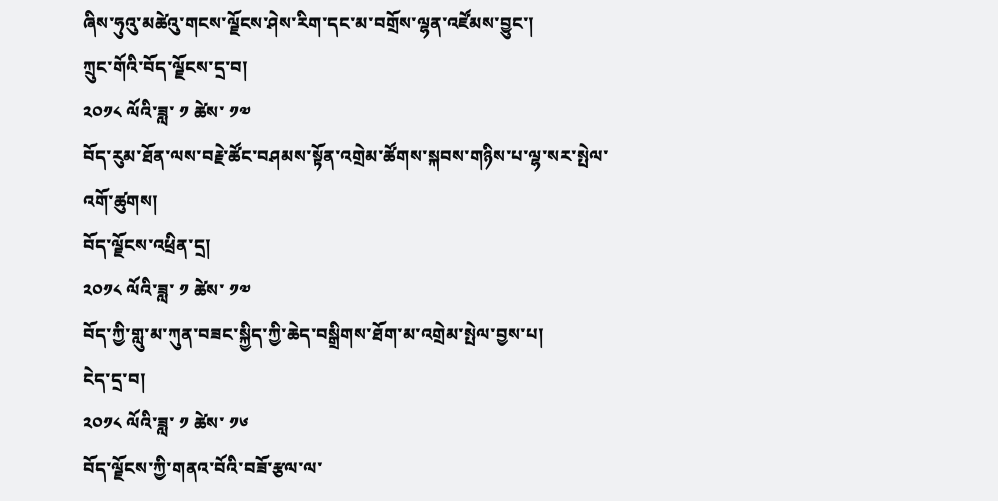ཞིས་ཧུའུ་མཚེའུ་གངས་ལྗོངས་ཤེས་རིག་དང་མ་བགྲོས་ལྷན་འཛོམས་བྱུང་།
ཀྲུང་གོའི་བོད་ལྗོངས་དྲ་བ།
༢༠༡༨ ལོའི་ཟླ་ ༡ ཚེས་ ༡༧
བོད་རུམ་ཐོན་ལས་བརྗེ་ཚོང་བཤམས་སྟོན་འགྲེམ་ཚོགས་སྐབས་གཉིས་པ་ལྷ་སར་སྤེལ་འགོ་ཚུགས།
བོད་ལྗོངས་འཕྲིན་དྲ།
༢༠༡༨ ལོའི་ཟླ་ ༡ ཚེས་ ༡༧
བོད་ཀྱི་གླུ་མ་ཀུན་བཟང་སྐྱིད་ཀྱི་ཆེད་བསྒྲིགས་ཐོག་མ་འགྲེམ་སྤེལ་བྱས་པ།
ངེད་དྲ་བ།
༢༠༡༨ ལོའི་ཟླ་ ༡ ཚེས་ ༡༦
བོད་ལྗོངས་ཀྱི་གནའ་བོའི་བཟོ་རྩལ་ལ་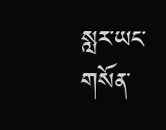སླར་ཡང་གསོན་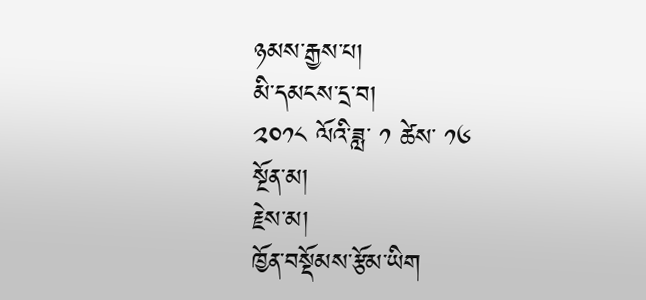ཉམས་རྒྱས་པ།
མི་དམངས་དྲ་བ།
༢༠༡༨ ལོའི་ཟླ་ ༡ ཚེས་ ༡༦
སྔོན་མ།
རྗེས་མ།
ཁྱོན་བསྡོམས་རྩོམ་ཡིག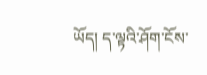ཡོད། ད་ལྟའི་ཤོག་ངོས་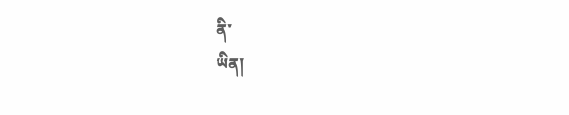ནི་
ཡིན།